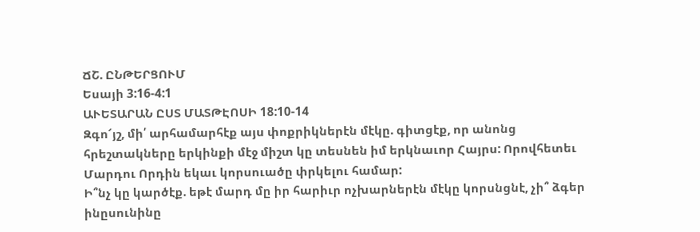ՃՇ. ԸՆԹԵՐՑՈՒՄ
Եսայի 3:16-4:1
ԱՒԵՏԱՐԱՆ ԸՍՏ ՄԱՏԹԷՈՍԻ 18:10-14
Զգո՜յշ, մի՛ արհամարհէք այս փոքրիկներէն մէկը. գիտցէք, որ անոնց հրեշտակները երկինքի մէջ միշտ կը տեսնեն իմ երկնաւոր Հայրս: Որովհետեւ Մարդու Որդին եկաւ կորսուածը փրկելու համար:
Ի՞նչ կը կարծէք. եթէ մարդ մը իր հարիւր ոչխարներէն մէկը կորսնցնէ, չի՞ ձգեր ինըսունինը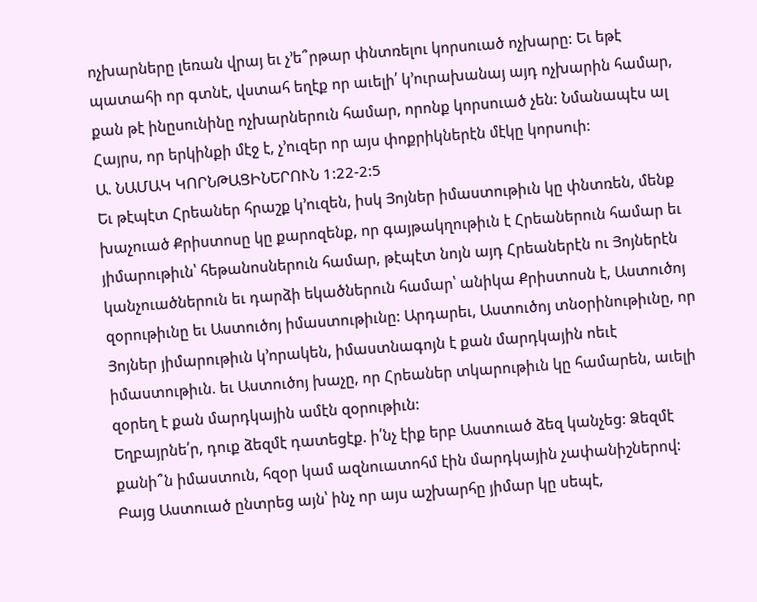ոչխարները լեռան վրայ եւ չ’ե՞րթար փնտռելու կորսուած ոչխարը: Եւ եթէ պատահի որ գտնէ, վստահ եղէք որ աւելի՛ կ’ուրախանայ այդ ոչխարին համար, քան թէ ինըսունինը ոչխարներուն համար, որոնք կորսուած չեն: Նմանապէս ալ Հայրս, որ երկինքի մէջ է, չ’ուզեր որ այս փոքրիկներէն մէկը կորսուի:
Ա. ՆԱՄԱԿ ԿՈՐՆԹԱՑԻՆԵՐՈՒՆ 1:22-2:5
Եւ թէպէտ Հրեաներ հրաշք կ’ուզեն, իսկ Յոյներ իմաստութիւն կը փնտռեն, մենք խաչուած Քրիստոսը կը քարոզենք, որ գայթակղութիւն է Հրեաներուն համար եւ յիմարութիւն՝ հեթանոսներուն համար, թէպէտ նոյն այդ Հրեաներէն ու Յոյներէն կանչուածներուն եւ դարձի եկածներուն համար՝ անիկա Քրիստոսն է, Աստուծոյ զօրութիւնը եւ Աստուծոյ իմաստութիւնը: Արդարեւ, Աստուծոյ տնօրինութիւնը, որ Յոյներ յիմարութիւն կ’որակեն, իմաստնագոյն է քան մարդկային ոեւէ իմաստութիւն. եւ Աստուծոյ խաչը, որ Հրեաներ տկարութիւն կը համարեն, աւելի զօրեղ է քան մարդկային ամէն զօրութիւն:
Եղբայրնե՛ր, դուք ձեզմէ դատեցէք. ի՛նչ էիք երբ Աստուած ձեզ կանչեց: Ձեզմէ քանի՞ն իմաստուն, հզօր կամ ազնուատոհմ էին մարդկային չափանիշներով: Բայց Աստուած ընտրեց այն՝ ինչ որ այս աշխարհը յիմար կը սեպէ,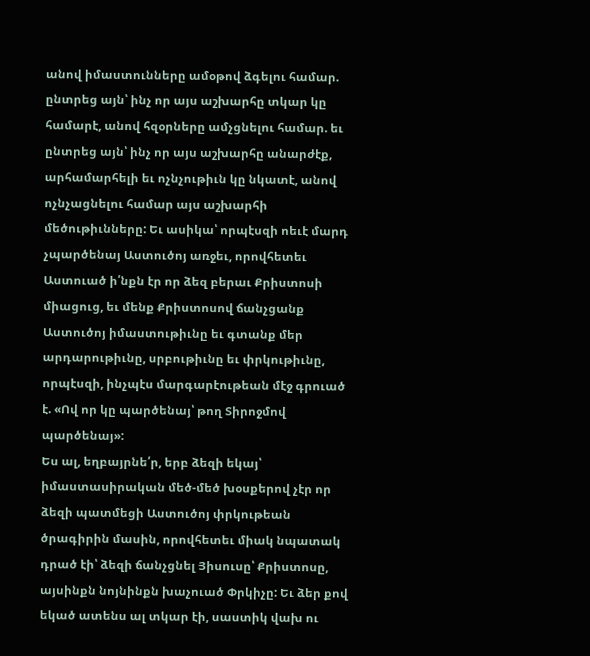անով իմաստունները ամօթով ձգելու համար. ընտրեց այն՝ ինչ որ այս աշխարհը տկար կը համարէ, անով հզօրները ամչցնելու համար. եւ ընտրեց այն՝ ինչ որ այս աշխարհը անարժէք, արհամարհելի եւ ոչնչութիւն կը նկատէ, անով ոչնչացնելու համար այս աշխարհի մեծութիւնները: Եւ ասիկա՝ որպէսզի ոեւէ մարդ չպարծենայ Աստուծոյ առջեւ, որովհետեւ Աստուած ի՛նքն էր որ ձեզ բերաւ Քրիստոսի միացուց, եւ մենք Քրիստոսով ճանչցանք Աստուծոյ իմաստութիւնը եւ գտանք մեր արդարութիւնը, սրբութիւնը եւ փրկութիւնը, որպէսզի, ինչպէս մարգարէութեան մէջ գրուած է. «Ով որ կը պարծենայ՝ թող Տիրոջմով պարծենայ»:
Ես ալ, եղբայրնե՛ր, երբ ձեզի եկայ՝ իմաստասիրական մեծ-մեծ խօսքերով չէր որ ձեզի պատմեցի Աստուծոյ փրկութեան ծրագիրին մասին, որովհետեւ միակ նպատակ դրած էի՝ ձեզի ճանչցնել Յիսուսը՝ Քրիստոսը, այսինքն նոյնինքն խաչուած Փրկիչը: Եւ ձեր քով եկած ատենս ալ տկար էի, սաստիկ վախ ու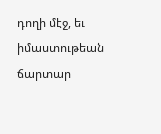դողի մէջ, եւ իմաստութեան ճարտար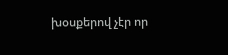խօսքերով չէր որ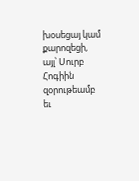խօսեցայ կամ քարոզեցի, այլ՝ Սուրբ Հոգիին զօրութեամբ եւ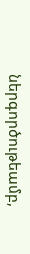ներգործութեամբ,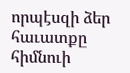որպէսզի ձեր հաւատքը հիմնուի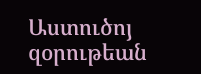Աստուծոյ զօրութեան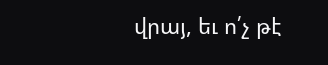վրայ, եւ ո՛չ թէ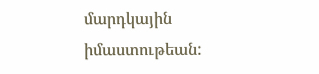մարդկային իմաստութեան: